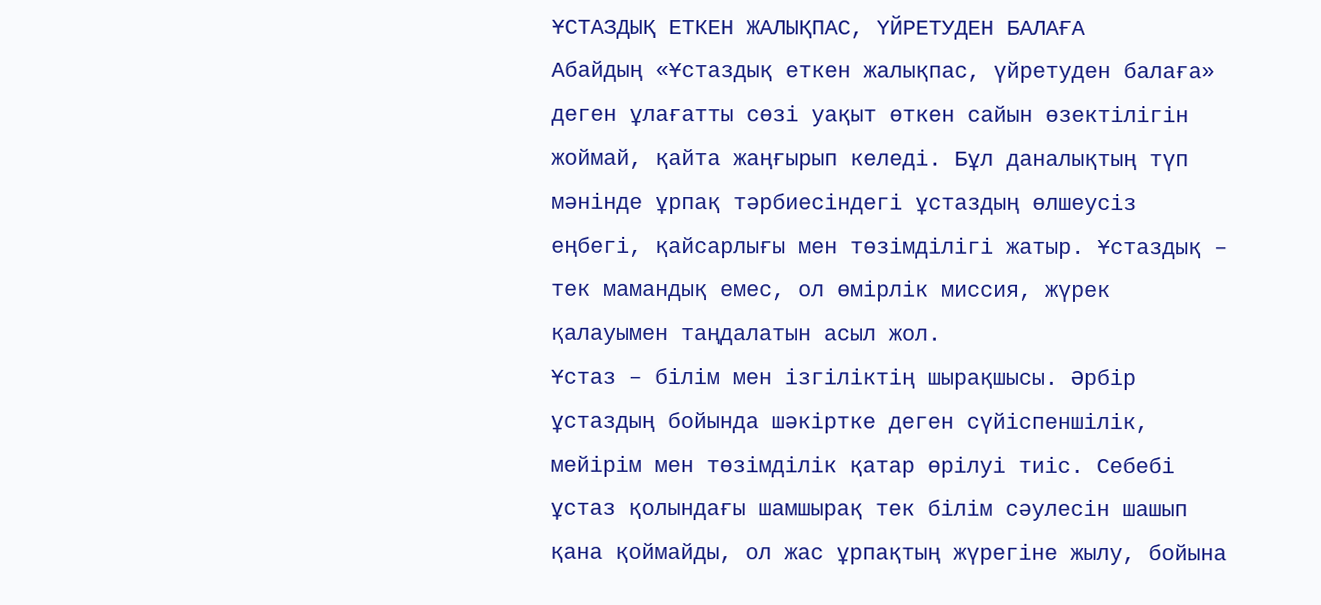ҰСТАЗДЫҚ ЕТКЕН ЖАЛЫҚПАС, ҮЙРЕТУДЕН БАЛАҒА
Абайдың «Ұстаздық еткен жалықпас, үйретуден балаға» деген ұлағатты сөзі уақыт өткен сайын өзектілігін жоймай, қайта жаңғырып келеді. Бұл даналықтың түп мәнінде ұрпақ тәрбиесіндегі ұстаздың өлшеусіз еңбегі, қайсарлығы мен төзімділігі жатыр. Ұстаздық – тек мамандық емес, ол өмірлік миссия, жүрек қалауымен таңдалатын асыл жол.
Ұстаз – білім мен ізгіліктің шырақшысы. Әрбір ұстаздың бойында шәкіртке деген сүйіспеншілік, мейірім мен төзімділік қатар өрілуі тиіс. Себебі ұстаз қолындағы шамшырақ тек білім сәулесін шашып қана қоймайды, ол жас ұрпақтың жүрегіне жылу, бойына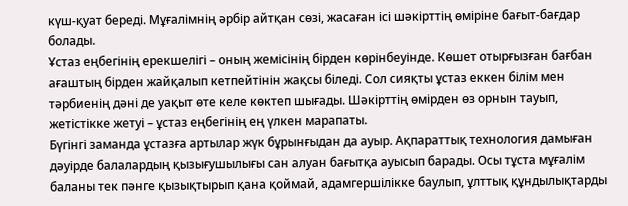күш-қуат береді. Мұғалімнің әрбір айтқан сөзі, жасаған ісі шәкірттің өміріне бағыт-бағдар болады.
Ұстаз еңбегінің ерекшелігі – оның жемісінің бірден көрінбеуінде. Көшет отырғызған бағбан ағаштың бірден жайқалып кетпейтінін жақсы біледі. Сол сияқты ұстаз еккен білім мен тәрбиенің дәні де уақыт өте келе көктеп шығады. Шәкірттің өмірден өз орнын тауып, жетістікке жетуі – ұстаз еңбегінің ең үлкен марапаты.
Бүгінгі заманда ұстазға артылар жүк бұрынғыдан да ауыр. Ақпараттық технология дамыған дәуірде балалардың қызығушылығы сан алуан бағытқа ауысып барады. Осы тұста мұғалім баланы тек пәнге қызықтырып қана қоймай, адамгершілікке баулып, ұлттық құндылықтарды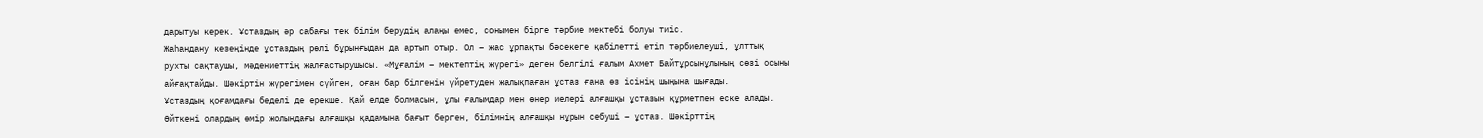дарытуы керек. Ұстаздың әр сабағы тек білім берудің алаңы емес, сонымен бірге тәрбие мектебі болуы тиіс.
Жаһандану кезеңінде ұстаздың рөлі бұрынғыдан да артып отыр. Ол – жас ұрпақты бәсекеге қабілетті етіп тәрбиелеуші, ұлттық рухты сақтаушы, мәдениеттің жалғастырушысы. «Мұғалім – мектептің жүрегі» деген белгілі ғалым Ахмет Байтұрсынұлының сөзі осыны айғақтайды. Шәкіртін жүрегімен сүйген, оған бар білгенін үйретуден жалықпаған ұстаз ғана өз ісінің шыңына шығады.
Ұстаздың қоғамдағы беделі де ерекше. Қай елде болмасын, ұлы ғалымдар мен өнер иелері алғашқы ұстазын құрметпен еске алады. Өйткені олардың өмір жолындағы алғашқы қадамына бағыт берген, білімнің алғашқы нұрын себуші – ұстаз. Шәкірттің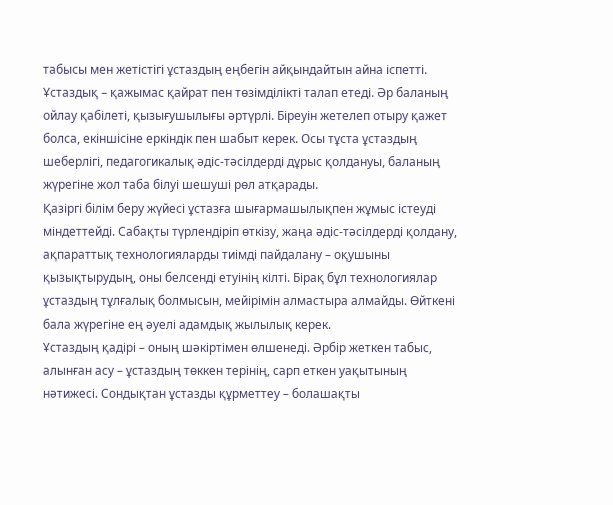табысы мен жетістігі ұстаздың еңбегін айқындайтын айна іспетті.
Ұстаздық – қажымас қайрат пен төзімділікті талап етеді. Әр баланың ойлау қабілеті, қызығушылығы әртүрлі. Біреуін жетелеп отыру қажет болса, екіншісіне еркіндік пен шабыт керек. Осы тұста ұстаздың шеберлігі, педагогикалық әдіс-тәсілдерді дұрыс қолдануы, баланың жүрегіне жол таба білуі шешуші рөл атқарады.
Қазіргі білім беру жүйесі ұстазға шығармашылықпен жұмыс істеуді міндеттейді. Сабақты түрлендіріп өткізу, жаңа әдіс-тәсілдерді қолдану, ақпараттық технологияларды тиімді пайдалану – оқушыны қызықтырудың, оны белсенді етуінің кілті. Бірақ бұл технологиялар ұстаздың тұлғалық болмысын, мейірімін алмастыра алмайды. Өйткені бала жүрегіне ең әуелі адамдық жылылық керек.
Ұстаздың қадірі – оның шәкіртімен өлшенеді. Әрбір жеткен табыс, алынған асу – ұстаздың төккен терінің, сарп еткен уақытының нәтижесі. Сондықтан ұстазды құрметтеу – болашақты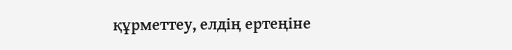құрметтеу, елдің ертеңіне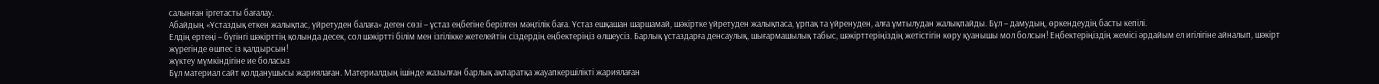салынған іргетасты бағалау.
Абайдың «Ұстаздық еткен жалықпас, үйретуден балаға» деген сөзі – ұстаз еңбегіне берілген мәңгілік баға. Ұстаз ешқашан шаршамай, шәкіртке үйретуден жалықпаса, ұрпақ та үйренуден, алға ұмтылудан жалықпайды. Бұл – дамудың, өркендеудің басты кепілі.
Елдің ертеңі – бүгінгі шәкірттің қолында десек, сол шәкіртті білім мен ізгілікке жетелейтін сіздердің еңбектеріңіз өлшеусіз. Барлық ұстаздарға денсаулық, шығармашылық табыс, шәкірттеріңіздің жетістігін көру қуанышы мол болсын! Еңбектеріңіздің жемісі әрдайым ел игілігіне айналып, шәкірт жүрегінде өшпес із қалдырсын!
жүктеу мүмкіндігіне ие боласыз
Бұл материал сайт қолданушысы жариялаған. Материалдың ішінде жазылған барлық ақпаратқа жауапкершілікті жариялаған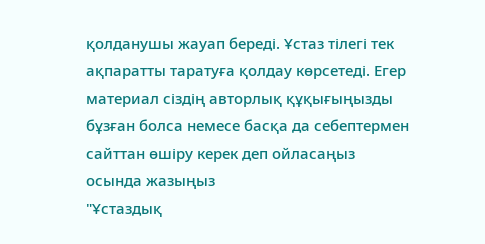қолданушы жауап береді. Ұстаз тілегі тек ақпаратты таратуға қолдау көрсетеді. Егер материал сіздің авторлық құқығыңызды бұзған болса немесе басқа да себептермен сайттан өшіру керек деп ойласаңыз осында жазыңыз
"Ұстаздық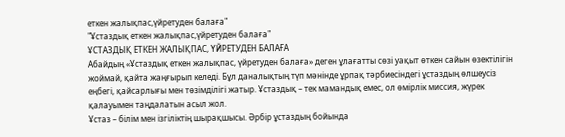еткен жалықпас,үйретуден балаға"
"Ұстаздық еткен жалықпас,үйретуден балаға"
ҰСТАЗДЫҚ ЕТКЕН ЖАЛЫҚПАС, ҮЙРЕТУДЕН БАЛАҒА
Абайдың «Ұстаздық еткен жалықпас, үйретуден балаға» деген ұлағатты сөзі уақыт өткен сайын өзектілігін жоймай, қайта жаңғырып келеді. Бұл даналықтың түп мәнінде ұрпақ тәрбиесіндегі ұстаздың өлшеусіз еңбегі, қайсарлығы мен төзімділігі жатыр. Ұстаздық – тек мамандық емес, ол өмірлік миссия, жүрек қалауымен таңдалатын асыл жол.
Ұстаз – білім мен ізгіліктің шырақшысы. Әрбір ұстаздың бойында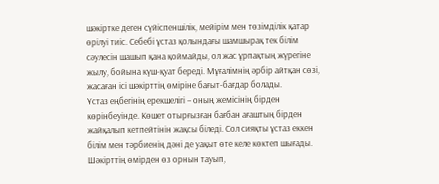шәкіртке деген сүйіспеншілік, мейірім мен төзімділік қатар өрілуі тиіс. Себебі ұстаз қолындағы шамшырақ тек білім сәулесін шашып қана қоймайды, ол жас ұрпақтың жүрегіне жылу, бойына күш-қуат береді. Мұғалімнің әрбір айтқан сөзі, жасаған ісі шәкірттің өміріне бағыт-бағдар болады.
Ұстаз еңбегінің ерекшелігі – оның жемісінің бірден көрінбеуінде. Көшет отырғызған бағбан ағаштың бірден жайқалып кетпейтінін жақсы біледі. Сол сияқты ұстаз еккен білім мен тәрбиенің дәні де уақыт өте келе көктеп шығады. Шәкірттің өмірден өз орнын тауып,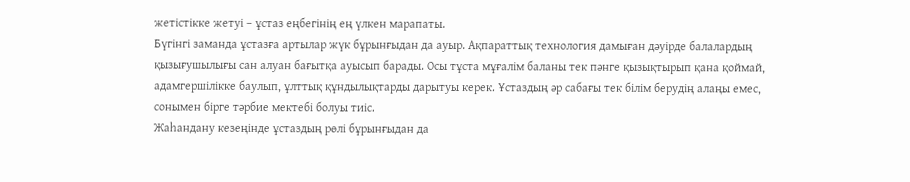жетістікке жетуі – ұстаз еңбегінің ең үлкен марапаты.
Бүгінгі заманда ұстазға артылар жүк бұрынғыдан да ауыр. Ақпараттық технология дамыған дәуірде балалардың қызығушылығы сан алуан бағытқа ауысып барады. Осы тұста мұғалім баланы тек пәнге қызықтырып қана қоймай, адамгершілікке баулып, ұлттық құндылықтарды дарытуы керек. Ұстаздың әр сабағы тек білім берудің алаңы емес, сонымен бірге тәрбие мектебі болуы тиіс.
Жаһандану кезеңінде ұстаздың рөлі бұрынғыдан да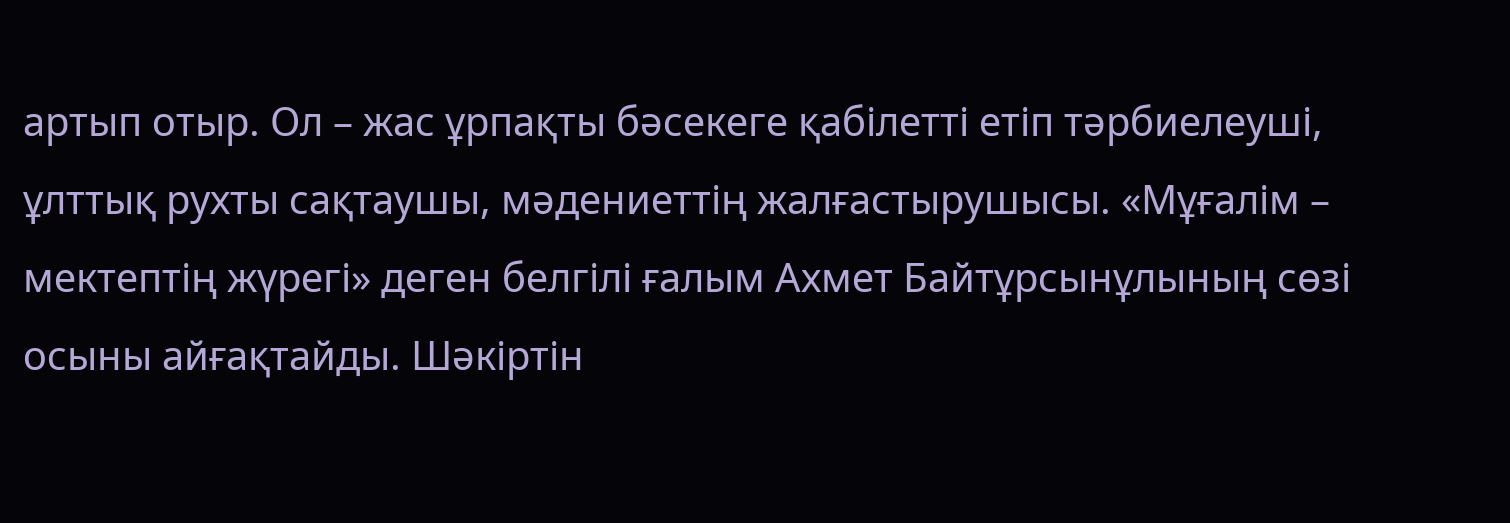артып отыр. Ол – жас ұрпақты бәсекеге қабілетті етіп тәрбиелеуші, ұлттық рухты сақтаушы, мәдениеттің жалғастырушысы. «Мұғалім – мектептің жүрегі» деген белгілі ғалым Ахмет Байтұрсынұлының сөзі осыны айғақтайды. Шәкіртін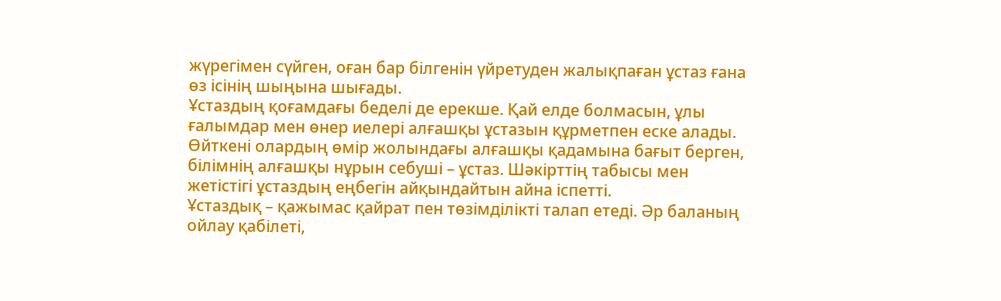жүрегімен сүйген, оған бар білгенін үйретуден жалықпаған ұстаз ғана өз ісінің шыңына шығады.
Ұстаздың қоғамдағы беделі де ерекше. Қай елде болмасын, ұлы ғалымдар мен өнер иелері алғашқы ұстазын құрметпен еске алады. Өйткені олардың өмір жолындағы алғашқы қадамына бағыт берген, білімнің алғашқы нұрын себуші – ұстаз. Шәкірттің табысы мен жетістігі ұстаздың еңбегін айқындайтын айна іспетті.
Ұстаздық – қажымас қайрат пен төзімділікті талап етеді. Әр баланың ойлау қабілеті,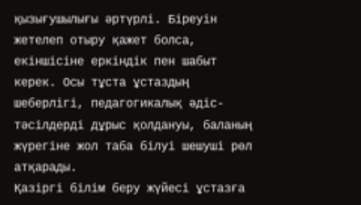қызығушылығы әртүрлі. Біреуін жетелеп отыру қажет болса, екіншісіне еркіндік пен шабыт керек. Осы тұста ұстаздың шеберлігі, педагогикалық әдіс-тәсілдерді дұрыс қолдануы, баланың жүрегіне жол таба білуі шешуші рөл атқарады.
Қазіргі білім беру жүйесі ұстазға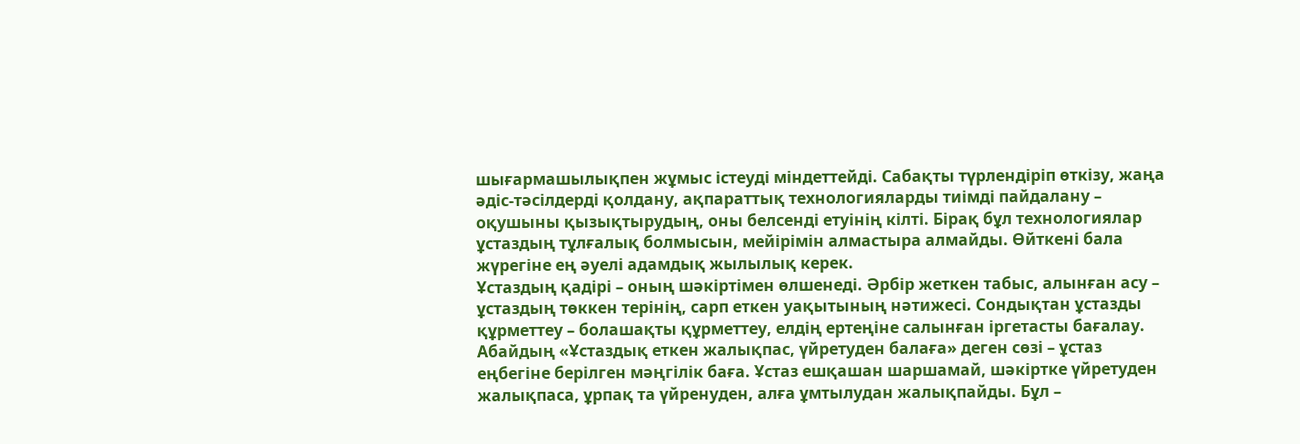шығармашылықпен жұмыс істеуді міндеттейді. Сабақты түрлендіріп өткізу, жаңа әдіс-тәсілдерді қолдану, ақпараттық технологияларды тиімді пайдалану – оқушыны қызықтырудың, оны белсенді етуінің кілті. Бірақ бұл технологиялар ұстаздың тұлғалық болмысын, мейірімін алмастыра алмайды. Өйткені бала жүрегіне ең әуелі адамдық жылылық керек.
Ұстаздың қадірі – оның шәкіртімен өлшенеді. Әрбір жеткен табыс, алынған асу – ұстаздың төккен терінің, сарп еткен уақытының нәтижесі. Сондықтан ұстазды құрметтеу – болашақты құрметтеу, елдің ертеңіне салынған іргетасты бағалау.
Абайдың «Ұстаздық еткен жалықпас, үйретуден балаға» деген сөзі – ұстаз еңбегіне берілген мәңгілік баға. Ұстаз ешқашан шаршамай, шәкіртке үйретуден жалықпаса, ұрпақ та үйренуден, алға ұмтылудан жалықпайды. Бұл –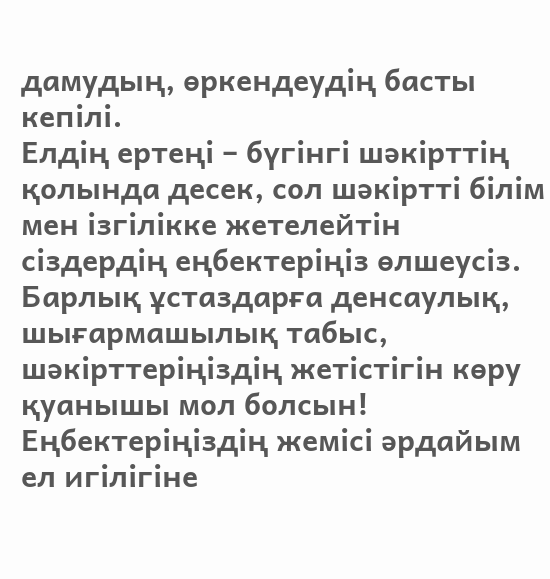дамудың, өркендеудің басты кепілі.
Елдің ертеңі – бүгінгі шәкірттің қолында десек, сол шәкіртті білім мен ізгілікке жетелейтін сіздердің еңбектеріңіз өлшеусіз. Барлық ұстаздарға денсаулық, шығармашылық табыс, шәкірттеріңіздің жетістігін көру қуанышы мол болсын! Еңбектеріңіздің жемісі әрдайым ел игілігіне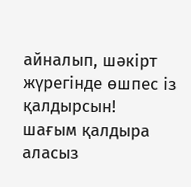айналып, шәкірт жүрегінде өшпес із қалдырсын!
шағым қалдыра аласыз